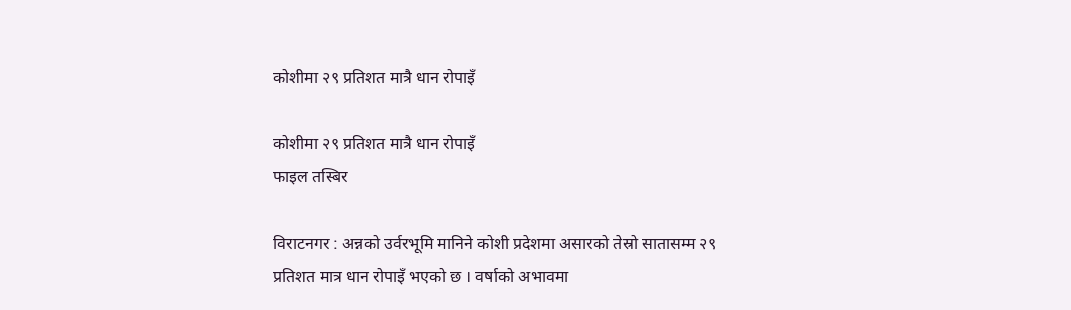कोशीमा २९ प्रतिशत मात्रै धान रोपाइँ

कोशीमा २९ प्रतिशत मात्रै धान रोपाइँ
फाइल तस्बिर

विराटनगर : अन्नको उर्वरभूमि मानिने कोशी प्रदेशमा असारको तेस्रो सातासम्म २९ प्रतिशत मात्र धान रोपाइँ भएको छ । वर्षाको अभावमा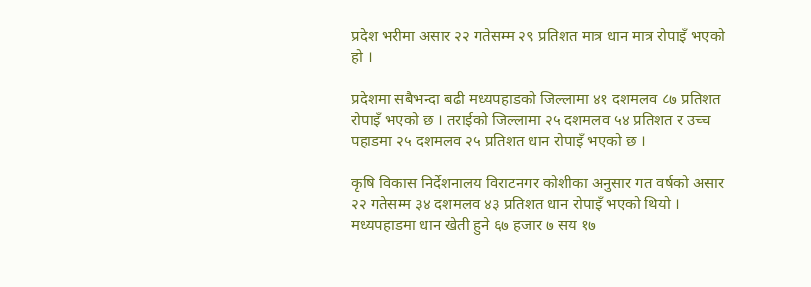प्रदेश भरीमा असार २२ गतेसम्म २९ प्रतिशत मात्र धान मात्र रोपाइँ भएको हो ।

प्रदेशमा सबैभन्दा बढी मध्यपहाडको जिल्लामा ४१ दशमलव ८७ प्रतिशत रोपाइँ भएको छ । तराईको जिल्लामा २५ दशमलव ५४ प्रतिशत र उच्च पहाडमा २५ दशमलव २५ प्रतिशत धान रोपाइँ भएको छ ।

कृषि विकास निर्देशनालय विराटनगर कोशीका अनुसार गत वर्षको असार २२ गतेसम्म ३४ दशमलव ४३ प्रतिशत धान रोपाइँ भएको थियो । मध्यपहाडमा धान खेती हुने ६७ हजार ७ सय १७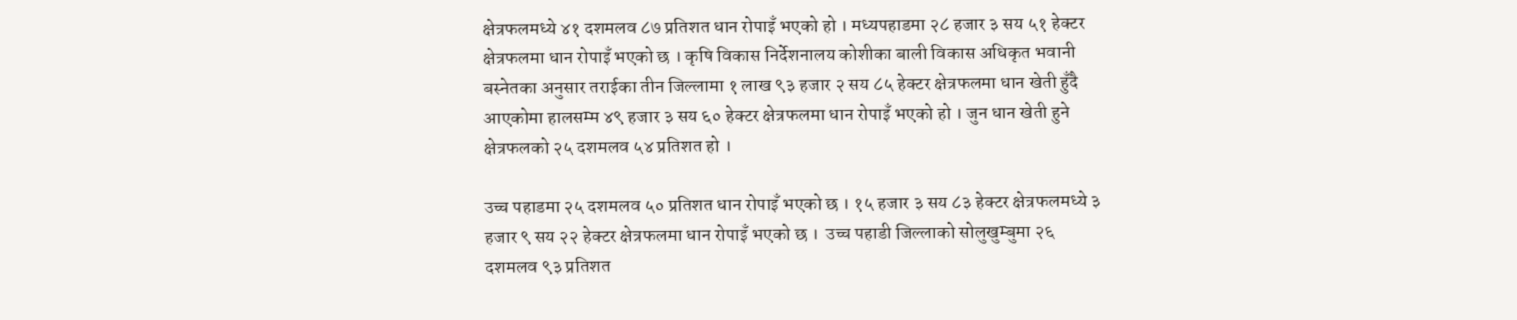क्षेत्रफलमध्ये ४१ दशमलव ८७ प्रतिशत धान रोपाइँ भएको हो । मध्यपहाडमा २८ हजार ३ सय ५१ हेक्टर क्षेत्रफलमा धान रोपाइँ भएको छ । कृषि विकास निर्देशनालय कोशीका बाली विकास अधिकृत भवानी बस्नेतका अनुसार तराईका तीन जिल्लामा १ लाख ९३ हजार २ सय ८५ हेक्टर क्षेत्रफलमा धान खेती हुँदै आएकोमा हालसम्म ४९ हजार ३ सय ६० हेक्टर क्षेत्रफलमा धान रोपाइँ भएको हो । जुन धान खेती हुने क्षेत्रफलको २५ दशमलव ५४ प्रतिशत हो ।

उच्च पहाडमा २५ दशमलव ५० प्रतिशत धान रोपाइँ भएको छ । १५ हजार ३ सय ८३ हेक्टर क्षेत्रफलमध्ये ३ हजार ९ सय २२ हेक्टर क्षेत्रफलमा धान रोपाइँ भएको छ ।  उच्च पहाडी जिल्लाको सोलुखुम्बुमा २६ दशमलव ९३ प्रतिशत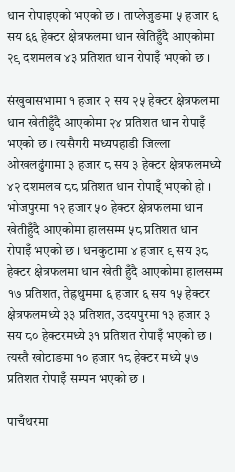धान रोपाइएको भएको छ । ताप्लेजुङमा ५ हजार ६ सय ६६ हेक्टर क्षेत्रफलमा धान खेतिहुँदै आएकोमा २९ दशमलव ४३ प्रतिशत धान रोपाइँ भएको छ ।

संखुवासभामा १ हजार २ सय २५ हेक्टर क्षेत्रफलमा धान खेतीहुँदै आएकोमा २४ प्रतिशत धान रोपाइँ भएको छ । त्यसैगरी मध्यपहाडी जिल्ला ओखलढुंगामा ३ हजार ८ सय ३ हेक्टर क्षेत्रफलमध्ये ४२ दशमलव ८८ प्रतिशत धान रोपाइ्ँ भएको हो ।
भोजपुरमा १२ हजार ५० हेक्टर क्षेत्रफलमा धान खेतीहुँदै आएकोमा हालसम्म ५८ प्रतिशत धान रोपाइँ भएको छ । धनकुटामा ४ हजार ९ सय ३८ हेक्टर क्षेत्रफलमा धान खेती हुँदै आएकोमा हालसम्म १७ प्रतिशत, तेह्रथुममा ६ हजार ६ सय १५ हेक्टर क्षेत्रफलमध्ये ३३ प्रतिशत, उदयपुरमा १३ हजार ३ सय ८० हेक्टरमध्ये ३१ प्रतिशत रोपाइँ भएको छ । त्यस्तै खोटाङमा १० हजार १८ हेक्टर मध्ये ५७ प्रतिशत रोपाइँ सम्पन भएको छ ।

पाचँथरमा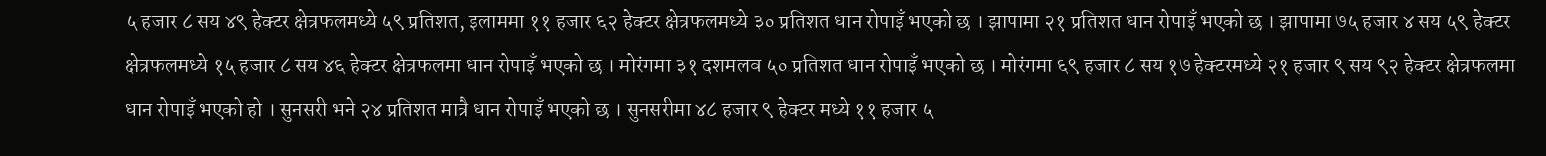५ हजार ८ सय ४९ हेक्टर क्षेत्रफलमध्ये ५९ प्रतिशत, इलाममा ११ हजार ६२ हेक्टर क्षेत्रफलमध्ये ३० प्रतिशत धान रोपाइँ भएको छ । झापामा २१ प्रतिशत धान रोपाइँ भएको छ । झापामा ७५ हजार ४ सय ५९ हेक्टर क्षेत्रफलमध्ये १५ हजार ८ सय ४६ हेक्टर क्षेत्रफलमा धान रोपाइँ भएको छ । मोरंगमा ३१ दशमलव ५० प्रतिशत धान रोपाइँ भएको छ । मोरंगमा ६९ हजार ८ सय १७ हेक्टरमध्ये २१ हजार ९ सय ९२ हेक्टर क्षेत्रफलमा धान रोपाइँ भएको हो । सुनसरी भने २४ प्रतिशत मात्रै धान रोपाइँ भएको छ । सुनसरीमा ४८ हजार ९ हेक्टर मध्ये ११ हजार ५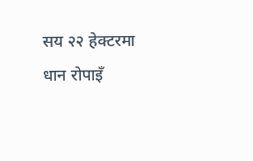सय २२ हेक्टरमा धान रोपाइँ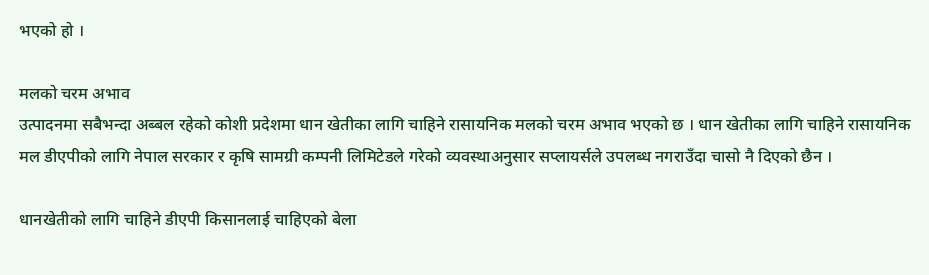भएको हो ।

मलको चरम अभाव
उत्पादनमा सबैभन्दा अब्बल रहेको कोशी प्रदेशमा धान खेतीका लागि चाहिने रासायनिक मलको चरम अभाव भएको छ । धान खेतीका लागि चाहिने रासायनिक मल डीएपीको लागि नेपाल सरकार र कृषि सामग्री कम्पनी लिमिटेडले गरेको व्यवस्थाअनुसार सप्लायर्सले उपलब्ध नगराउँदा चासो नै दिएको छैन ।

धानखेतीको लागि चाहिने डीएपी किसानलाई चाहिएको बेला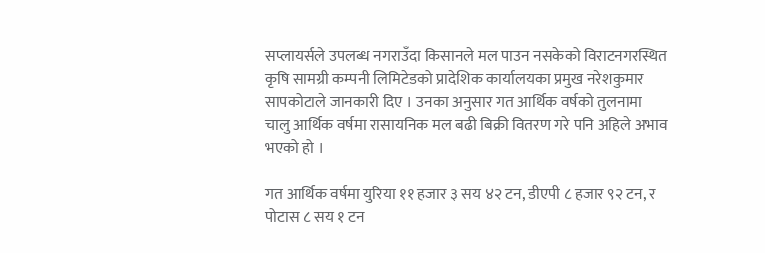सप्लायर्सले उपलब्ध नगराउँदा किसानले मल पाउन नसकेको विराटनगरस्थित कृषि सामग्री कम्पनी लिमिटेडको प्रादेशिक कार्यालयका प्रमुख नरेशकुमार सापकोटाले जानकारी दिए । उनका अनुसार गत आर्थिक वर्षको तुलनामा चालु आर्थिक वर्षमा रासायनिक मल बढी बिक्री वितरण गरे पनि अहिले अभाव भएको हो ।

गत आर्थिक वर्षमा युरिया ११ हजार ३ सय ४२ टन, डीएपी ८ हजार ९२ टन, र पोटास ८ सय १ टन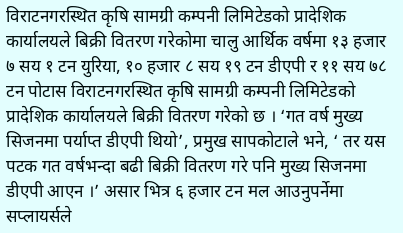विराटनगरस्थित कृषि सामग्री कम्पनी लिमिटेडको प्रादेशिक कार्यालयले बिक्री वितरण गरेकोमा चालु आर्थिक वर्षमा १३ हजार ७ सय १ टन युरिया, १० हजार ८ सय १९ टन डीएपी र ११ सय ७८ टन पोटास विराटनगरस्थित कृषि सामग्री कम्पनी लिमिटेडको प्रादेशिक कार्यालयले बिक्री वितरण गरेको छ । ‘गत वर्ष मुख्य सिजनमा पर्याप्त डीएपी थियो’, प्रमुख सापकोटाले भने, ‘ तर यस पटक गत वर्षभन्दा बढी बिक्री वितरण गरे पनि मुख्य सिजनमा डीएपी आएन ।’ असार भित्र ६ हजार टन मल आउनुपर्नेमा सप्लायर्सले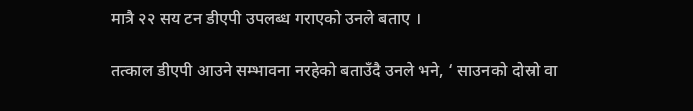मात्रै २२ सय टन डीएपी उपलब्ध गराएको उनले बताए ।

तत्काल डीएपी आउने सम्भावना नरहेको बताउँदै उनले भने, ‘ साउनको दोस्रो वा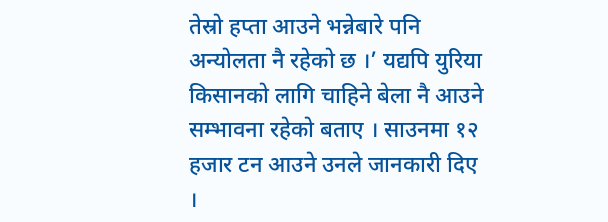तेस्रो हप्ता आउने भन्नेबारे पनि अन्योलता नै रहेको छ ।’ यद्यपि युरिया किसानको लागि चाहिने बेला नै आउने सम्भावना रहेको बताए । साउनमा १२ हजार टन आउने उनले जानकारी दिए ।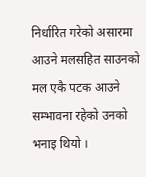निर्धारित गरेको असारमा आउने मलसहित साउनको मल एकै पटक आउने सम्भावना रहेको उनको भनाइ थियो ।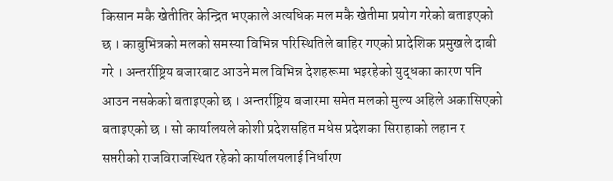किसान मकै खेतीतिर केन्द्रित भएकाले अत्यधिक मल मकै खेतीमा प्रयोग गरेको बताइएको छ । काबुभित्रको मलको समस्या विभिन्न परिस्थितिले बाहिर गएको प्रादेशिक प्रमुखले दाबी गरे । अन्तर्राष्ट्रिय बजारबाट आउने मल विभिन्न देशहरूमा भइरहेको युद्धका कारण पनि आउन नसकेको बताइएको छ । अन्तर्राष्ट्रिय बजारमा समेत मलको मुल्य अहिले अकासिएको बताइएको छ । सो कार्यालयले कोशी प्रदेशसहित मधेस प्रदेशका सिराहाको लहान र सप्तरीको राजविराजस्थित रहेको कार्यालयलाई निर्धारण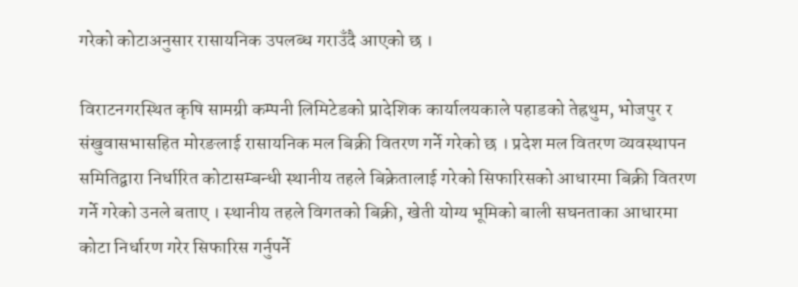गरेको कोटाअनुसार रासायनिक उपलब्ध गराउँदै आएको छ ।

विराटनगरस्थित कृषि सामग्री कम्पनी लिमिटेडको प्रादेशिक कार्यालयकाले पहाडको तेह्रथुम, भोजपुर र संखुवासभासहित मोरङलाई रासायनिक मल बिक्री वितरण गर्ने गरेको छ । प्रदेश मल वितरण व्यवस्थापन समितिद्वारा निर्धारित कोटासम्बन्धी स्थानीय तहले बिक्रेतालाई गरेको सिफारिसको आधारमा बिक्री वितरण गर्ने गरेको उनले बताए । स्थानीय तहले विगतको बिक्री, खेती योग्य भूमिको बाली सघनताका आधारमा कोटा निर्धारण गरेर सिफारिस गर्नुपर्ने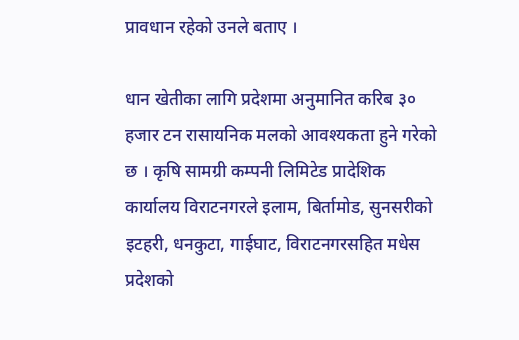प्रावधान रहेको उनले बताए ।

धान खेतीका लागि प्रदेशमा अनुमानित करिब ३० हजार टन रासायनिक मलको आवश्यकता हुने गरेको छ । कृषि सामग्री कम्पनी लिमिटेड प्रादेशिक कार्यालय विराटनगरले इलाम, बिर्तामोड, सुनसरीको इटहरी, धनकुटा, गाईघाट, विराटनगरसहित मधेस प्रदेशको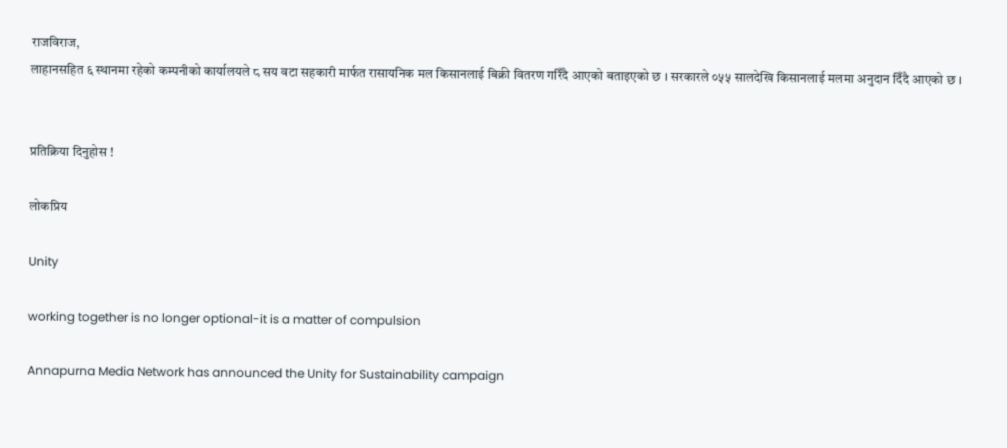राजविराज,
लाहानसहित ६ स्थानमा रहेको कम्पनीको कार्यालयले ८ सय वटा सहकारी मार्फत रासायनिक मल किसानलाई बिक्री वितरण गरिँदै आएको बताइएको छ । सरकारले ०५५ सालदेखि किसानलाई मलमा अनुदान दिँदै आएको छ ।


प्रतिक्रिया दिनुहोस !

लोकप्रिय

Unity

working together is no longer optional-it is a matter of compulsion

Annapurna Media Network has announced the Unity for Sustainability campaign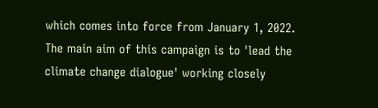which comes into force from January 1, 2022. The main aim of this campaign is to 'lead the climate change dialogue' working closely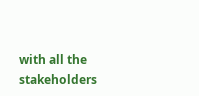with all the stakeholders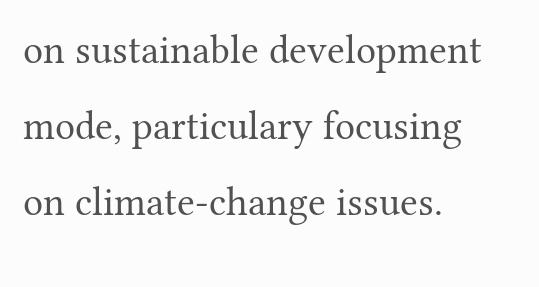on sustainable development mode, particulary focusing on climate-change issues.